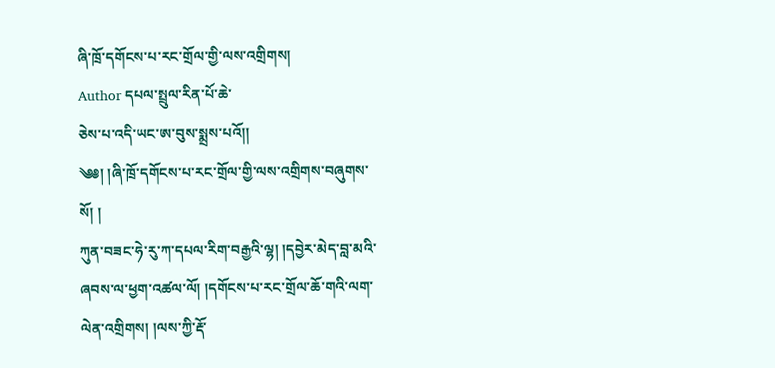ཞི་ཁྲོ་དགོངས་པ་རང་གྲོལ་གྱི་ལས་འགྲིགས།
Author དཔལ་སྤྲུལ་རིན་པོ་ཆེ་
ཅེས་པ་འདི་ཡང་ཨ་བུས་སྨྲས་པའོ།།
༄༅། །ཞི་ཁྲོ་དགོངས་པ་རང་གྲོལ་གྱི་ལས་འགྲིགས་བཞུགས་སོ། །
ཀུན་བཟང་ཧེ་རུ་ཀ་དཔལ་རིག་བརྒྱའི་ལྷ། །དབྱེར་མེད་བླ་མའི་ཞབས་ལ་ཕྱག་འཚལ་ལོ། །དགོངས་པ་རང་གྲོལ་ཆོ་གའི་ལག་ལེན་འགྲིགས། །ལས་ཀྱི་རྡོ་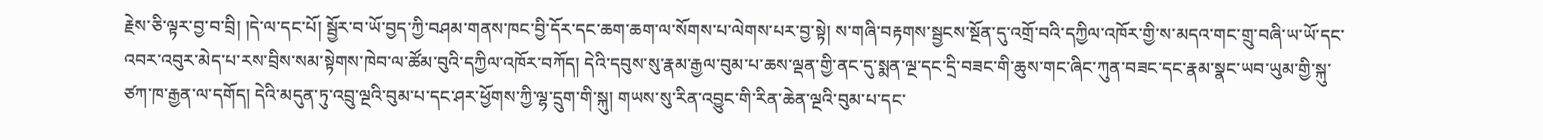རྗེས་ཅི་ལྟར་བྱ་བ་བྲི། །དེ་ལ་དང་པོ། སྦྱོར་བ་ཡོ་བྱད་ཀྱི་བཤམ་གནས་ཁང་བྱི་དོར་དང་ཆག་ཆག་ལ་སོགས་པ་ལེགས་པར་བྱ་སྟེ། ས་གཞི་བརྟགས་སྦྱངས་སྔོན་དུ་འགྲོ་བའི་དཀྱིལ་འཁོར་གྱི་ས་མདའ་གང་གྲུ་བཞི་ཡ་ཡོ་དང་འབར་འབུར་མེད་པ་རས་བྲིས་སམ་སྟེགས་ཁེབ་ལ་ཚོམ་བུའི་དཀྱིལ་འཁོར་བཀོད། དེའི་དབུས་སུ་རྣམ་རྒྱལ་བུམ་པ་ཆས་ལྡན་གྱི་ནང་དུ་སྨན་ལྔ་དང་དྲི་བཟང་གི་ཆུས་གང་ཞིང་ཀུན་བཟང་དང་རྣམ་སྣང་ཡབ་ཡུམ་གྱི་སྐུ་ཙཀ་ཁ་རྒྱན་ལ་དགོད། དེའི་མདུན་ཏུ་འབྲུ་ལྔའི་བུམ་པ་དང་ཤར་ཕྱོགས་ཀྱི་ལྷ་དྲུག་གི་སྐུ། གཡས་སུ་རིན་འབྱུང་གི་རིན་ཆེན་ལྔའི་བུམ་པ་དང་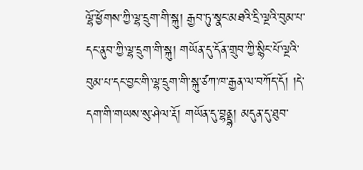ལྷོ་ཕྱོགས་ཀྱི་ལྷ་དྲུག་གི་སྐུ། རྒྱབ་ཏུ་སྣང་མཐའི་དྲི་ལྔའི་བུམ་པ་དང་ནུབ་ཀྱི་ལྷ་དྲུག་གི་སྐུ། གཡོན་དུ་དོན་གྲུབ་ཀྱི་སྙིང་པོ་ལྔའི་བུམ་པ་དང་བྱང་གི་ལྷ་དྲུག་གི་སྐུ་ཙཀ་ཁ་རྒྱན་ལ་བཀོད་དོ། །དེ་དག་གི་གཡས་སུ་ཤེལ་རྡོ། གཡོན་དུ་བྷནྡྷ། མདུན་དུ་ཐུབ་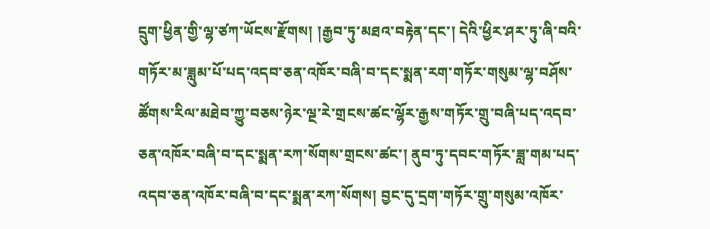དྲུག་ཕྱིན་གྱི་ལྷ་ཙཀ་ཡོངས་རྫོགས། །རྒྱབ་ཏུ་མཐའ་བརྟེན་དང་། དེའི་ཕྱིར་ཤར་ཏུ་ཞི་བའི་གཏོར་མ་ཟླུམ་པོ་པད་འདབ་ཅན་འཁོར་བཞི་བ་དང་སྨན་རག་གཏོར་གསུམ་ལྷ་བཤོས་ཚོགས་རིལ་མཐེབ་ཀྱུ་བཅས་ཉེར་ལྔ་རེ་གྲངས་ཚང་ལྷོར་རྒྱས་གཏོར་གྲུ་བཞི་པད་འདབ་ཅན་འཁོར་བཞི་བ་དང་སྨན་རཀ་སོགས་གྲངས་ཚང་། ནུབ་ཏུ་དབང་གཏོར་ཟླ་གམ་པད་འདབ་ཅན་འཁོར་བཞི་བ་དང་སྨན་རཀ་སོགས། བྱང་དུ་དྲག་གཏོར་གྲུ་གསུམ་འཁོར་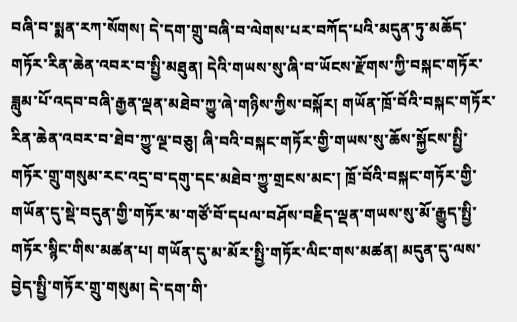བཞི་བ་སྨན་རཀ་སོགས། དེ་དག་གྲུ་བཞི་བ་ལེགས་པར་བཀོད་པའི་མདུན་ཏུ་མཆོད་གཏོར་རིན་ཆེན་འབར་བ་སྤྱི་མཐུན། དེའི་གཡས་སུ་ཞི་བ་ཡོངས་རྫོགས་ཀྱི་བསྐང་གཏོར་ཟླུམ་པོ་འདབ་བཞི་རྒྱན་ལྡན་མཐེབ་ཀྱུ་ཞེ་གཉིས་ཀྱིས་བསྐོར། གཡོན་ཁྲོ་བོའི་བསྐང་གཏོར་རིན་ཆེན་འབར་བ་ཐེབ་ཀྱུ་ལྔ་བཅུ། ཞི་བའི་བསྐང་གཏོར་གྱི་གཡས་སུ་ཆོས་སྐྱོངས་སྤྱི་གཏོར་གྲུ་གསུམ་རང་འདྲ་བ་དགུ་དང་མཐེབ་ཀྱུ་གྲངས་མང་། ཁྲོ་བོའི་བསྐང་གཏོར་གྱི་གཡོན་དུ་སྡེ་བདུན་གྱི་གཏོར་མ་གཙོ་བོ་དཔལ་བཤོས་བརྗིད་ལྡན་གཡས་སུ་མོ་རྒྱུད་སྤྱི་གཏོར་སྙིང་གིས་མཚན་པ། གཡོན་དུ་མ་མོར་སྤྱི་གཏོར་ལིང་གས་མཚན། མདུན་དུ་ལས་བྱེད་སྤྱི་གཏོར་གྲུ་གསུམ། དེ་དག་གི་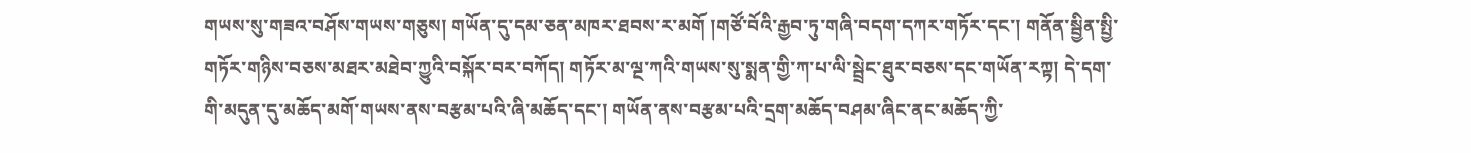གཡས་སུ་གཟའ་བཤོས་གཡས་གཅུས། གཡོན་དུ་དམ་ཅན་མཁར་ཐབས་ར་མགོ །གཙོ་བོའི་རྒྱབ་ཏུ་གཞི་བདག་དཀར་གཏོར་དང་། གནོན་སྦྱིན་སྤྱི་གཏོར་གཉིས་བཅས་མཐར་མཐེབ་ཀྱུའི་བསྐོར་བར་བཀོད། གཏོར་མ་ལྔ་ཀའི་གཡས་སུ་སྨན་གྱི་ཀ་པ་ལི་སྦྲེང་ཐུར་བཅས་དང་གཡོན་རཀྟ། དེ་དག་གི་མདུན་དུ་མཆོད་མགོ་གཡས་ནས་བརྩམ་པའི་ཞི་མཆོད་དང་། གཡོན་ནས་བརྩམ་པའི་དྲག་མཆོད་བཤམ་ཞིང་ནང་མཆོད་ཀྱི་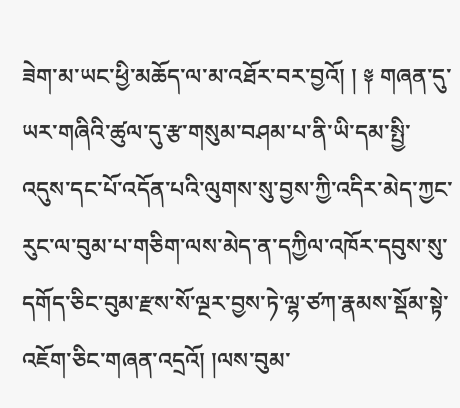ཟེག་མ་ཡང་ཕྱི་མཆོད་ལ་མ་འཐོར་བར་བྱའོ། ། ༈ གཞན་དུ་ཡར་གཞིའི་ཚུལ་དུ་རྩ་གསུམ་བཤམ་པ་ནི་ཡི་དམ་སྤྱི་འདུས་དང་པོ་འདོན་པའི་ལུགས་སུ་བྱས་ཀྱི་འདིར་མེད་ཀྱང་རུང་ལ་བུམ་པ་གཅིག་ལས་མེད་ན་དཀྱིལ་འཁོར་དབུས་སུ་དགོད་ཅིང་བུམ་རྫས་སོ་ལྔར་བྱས་ཏེ་ལྷ་ཙཀ་རྣམས་སྡོམ་སྟེ་འཇོག་ཅིང་གཞན་འདྲའོ། །ལས་བུམ་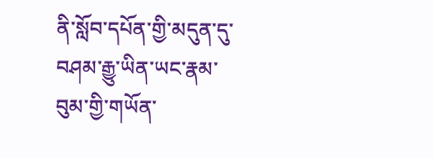ནི་སློབ་དཔོན་གྱི་མདུན་དུ་བཤམ་རྒྱུ་ཡིན་ཡང་རྣམ་བུམ་གྱི་གཡོན་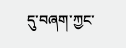དུ་བཞག་ཀྱང་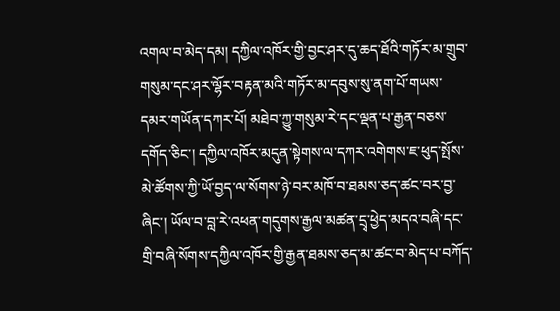འགལ་བ་མེད་དམ། དཀྱིལ་འཁོར་གྱི་བྱང་ཤར་དུ་ཆད་ཐོའི་གཏོར་མ་གྲུབ་གསུམ་དང་ཤར་ལྷོར་བརྟན་མའི་གཏོར་མ་དབུས་སུ་ནག་པོ་གཡས་དམར་གཡོན་དཀར་པོ། མཐེབ་ཀྱུ་གསུམ་རེ་དང་ལྡན་པ་རྒྱན་བཅས་དགོད་ཅིང་། དཀྱིལ་འཁོར་མདུན་སྟེགས་ལ་དཀར་འགེགས་ཇ་ཕུད་སྤོས་མེ་ཚོགས་ཀྱི་ཡོ་བྱད་ལ་སོགས་ཉེ་བར་མཁོ་བ་ཐམས་ཅད་ཚང་བར་བྱ་ཞིང་། ཡོལ་བ་བླ་རེ་འཕན་གདུགས་རྒྱལ་མཚན་དྲྭ་ཕྱེད་མདའ་བཞི་དང་གྲི་བཞི་སོགས་དཀྱིལ་འཁོར་གྱི་རྒྱན་ཐམས་ཅད་མ་ཚང་བ་མེད་པ་བཀོད་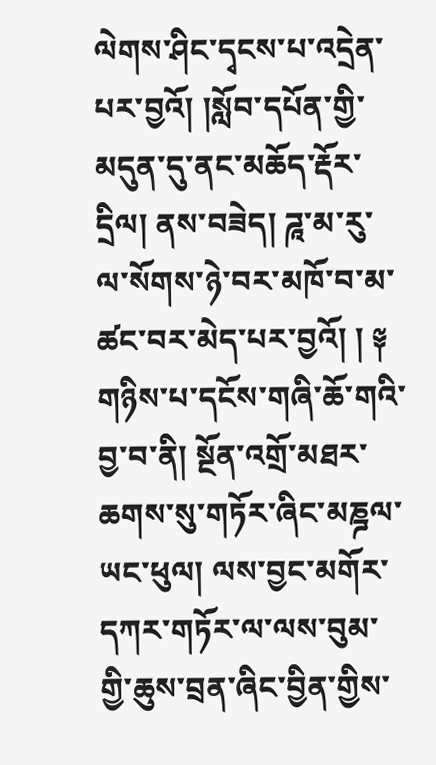ལེགས་ཤིང་དྭངས་པ་འདྲེན་པར་བྱའོ། །སློབ་དཔོན་གྱི་མདུན་དུ་ནང་མཆོད་རྡོར་དྲིལ། ནས་བཟེད། ཌཱ་མ་རུ་ལ་སོགས་ཉེ་བར་མཁོ་བ་མ་ཚང་བར་མེད་པར་བྱའོ། ། ༈ གཉིས་པ་དངོས་གཞི་ཆོ་གའི་བྱ་བ་ནི། སྔོན་འགྲོ་མཐར་ཆགས་སུ་གཏོར་ཞིང་མཎྜལ་ཡང་ཕུལ། ལས་བྱང་མགོར་དཀར་གཏོར་ལ་ལས་བུམ་གྱི་ཆུས་བྲན་ཞིང་བྱིན་གྱིས་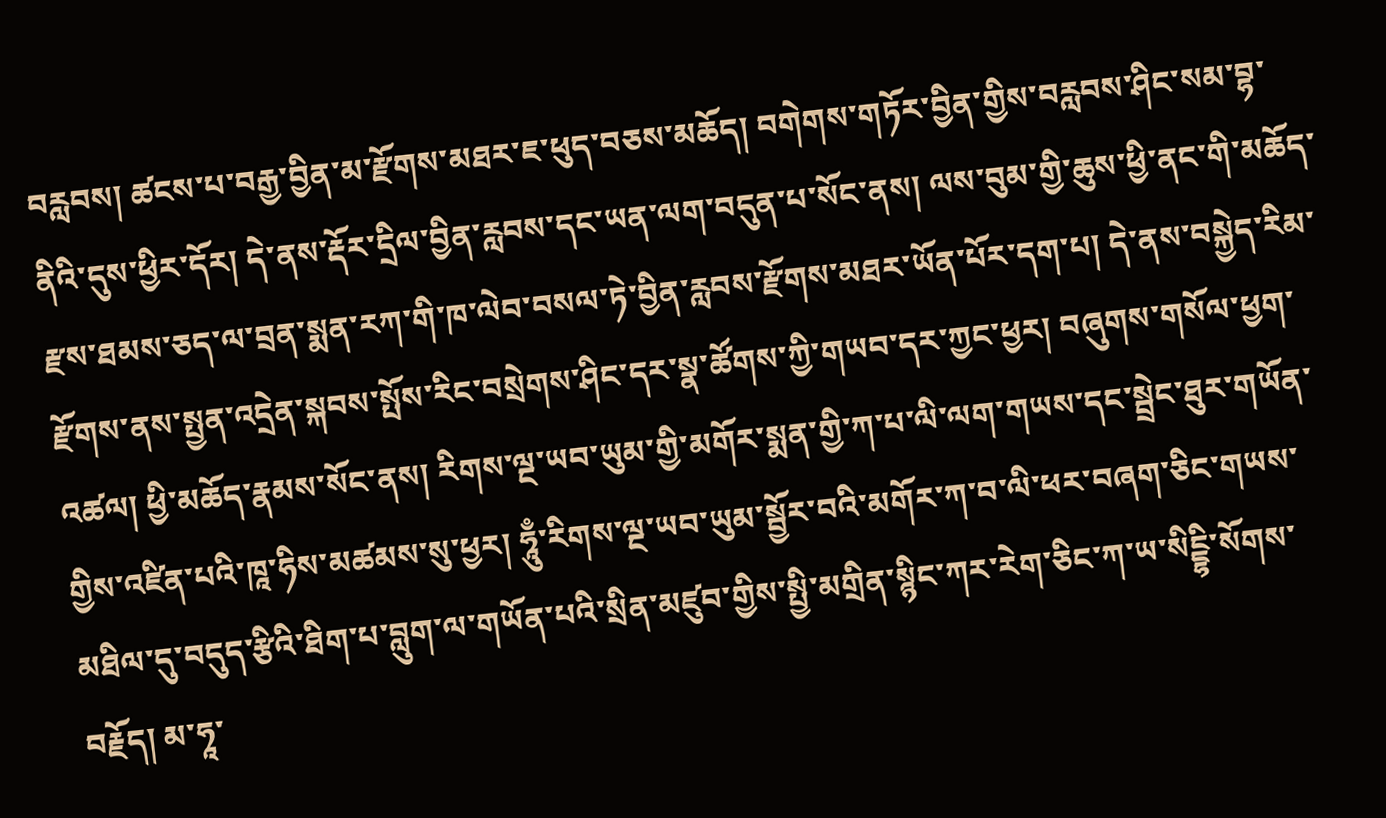བརླབས། ཚངས་པ་བརྒྱ་བྱིན་མ་རྫོགས་མཐར་ཇ་ཕུད་བཅས་མཆོད། བགེགས་གཏོར་བྱིན་གྱིས་བརླབས་ཤིང་སམ་བྷ་ནིའི་དུས་ཕྱིར་དོར། དེ་ནས་རྡོར་དྲིལ་བྱིན་རླབས་དང་ཡན་ལག་བདུན་པ་སོང་ནས། ལས་བུམ་གྱི་ཆུས་ཕྱི་ནང་གི་མཆོད་རྫས་ཐམས་ཅད་ལ་བྲན་སྨན་རཀ་གི་ཁ་ལེབ་བསལ་ཏེ་བྱིན་རླབས་རྫོགས་མཐར་ཡོན་པོར་དག་པ། དེ་ནས་བསྐྱེད་རིམ་རྫོགས་ནས་སྤྱན་འདྲེན་སྐབས་སྤོས་རིང་བསྲེགས་ཤིང་དར་སྣ་ཚོགས་ཀྱི་གཡབ་དར་ཀྱང་ཕྱར། བཞུགས་གསོལ་ཕྱག་འཚལ། ཕྱི་མཆོད་རྣམས་སོང་ནས། རིགས་ལྔ་ཡབ་ཡུམ་གྱི་མགོར་སྨན་གྱི་ཀ་པ་ལི་ལག་གཡས་དང་སྦྲེང་ཐུར་གཡོན་གྱིས་འཛིན་པའི་ཁཱ་ཧིས་མཚམས་སུ་ཕྱར། ཧཱུྃ་རིགས་ལྔ་ཡབ་ཡུམ་སྦྱོར་བའི་མགོར་ཀ་བ་ལི་ཕར་བཞག་ཅིང་གཡས་མཐིལ་དུ་བདུད་རྩིའི་ཐིག་པ་བླུག་ལ་གཡོན་པའི་སྲིན་མཛུབ་གྱིས་སྤྱི་མགྲིན་སྙིང་ཀར་རེག་ཅིང་ཀ་ཡ་སིངྡྷི་སོགས་བརྗོད། མ་ཧཱ་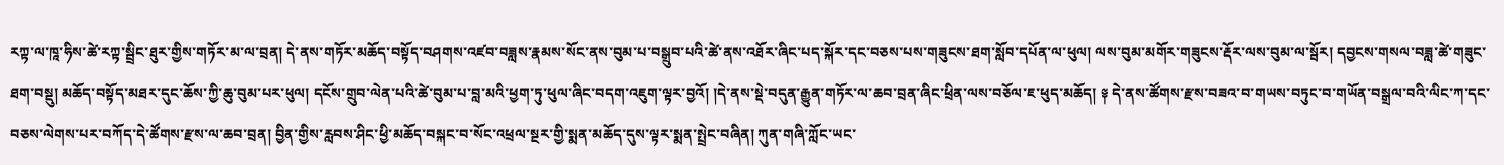རཀྟ་ལ་ཁཱ་ཧིས་ཚེ་རཀྟ་སྦྲིང་ཐུར་གྱིས་གཏོར་མ་ལ་བྲན། དེ་ནས་གཏོར་མཆོད་བསྟོད་བཤགས་འཛབ་བཟླས་རྣམས་སོང་ནས་བུམ་པ་བསྒྲུབ་པའི་ཚེ་ནས་འཐོར་ཞིང་པད་སྐོར་དང་བཅས་པས་གཟུངས་ཐག་སློབ་དཔོན་ལ་ཕུལ། ལས་བུམ་མགོར་གཟུངས་རྡོར་ལས་བུམ་ལ་སྦོར། དབྱངས་གསལ་བཟླ་ཚེ་གཟུང་ཐག་བསྡུ། མཆོད་བསྟོད་མཐར་དུང་ཆོས་ཀྱི་ཆུ་བུམ་པར་ཕུལ། དངོས་གྲུབ་ལེན་པའི་ཚེ་བུམ་པ་བླ་མའི་ཕྱག་ཏུ་ཕུལ་ཞིང་བདག་འཇུག་ལྟར་བྱའོ། །དེ་ནས་སྡེ་བདུན་རྒྱུན་གཏོར་ལ་ཆབ་བྲན་ཞིང་ཕྲིན་ལས་བཅོལ་ཇ་ཕུད་མཆོད། ༈ དེ་ནས་ཚོགས་རྫས་བཟའ་བ་གཡས་བཏུང་བ་གཡོན་བསྒྲལ་བའི་ལིང་ཀ་དང་བཅས་ལེགས་པར་བཀོད་དེ་ཚོགས་རྫས་ལ་ཆབ་བྲན། བྱིན་གྱིས་རླབས་ཤིང་ཕྱི་མཆོད་བསྐང་བ་སོང་འཕྲལ་སྔར་གྱི་སྨན་མཆོད་དུས་ལྟར་སྨན་སྤྲེང་བཞིན། ཀུན་གཞི་ཀློང་ཡང་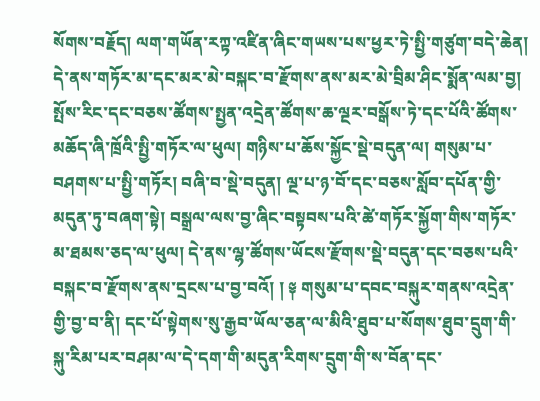སོགས་བརྗོད། ལག་གཡོན་རཀྟ་འཛིན་ཞིང་གཡས་པས་ཕྱར་ཏེ་སྤྱི་གཙུག་བདེ་ཆེན། དེ་ནས་གཏོར་མ་དང་མར་མེ་བསྐང་བ་རྫོགས་ནས་མར་མེ་བྲིམ་ཤིང་སྨོན་ལམ་བྱ། སྤོས་རིང་དང་བཅས་ཚོགས་སྤྱན་འདྲེན་ཚོགས་ཆ་ལྔར་བསྒོས་ཏེ་དང་པོའི་ཚོགས་མཆོད་ཞི་ཁྲོའི་སྤྱི་གཏོར་ལ་ཕུལ། གཉིས་པ་ཆོས་སྐྱོང་སྡེ་བདུན་ལ། གསུམ་པ་བཤགས་པ་སྤྱི་གཏོར། བཞི་བ་སྡེ་བདུན། ལྔ་པ་ཉ་བོ་དང་བཅས་སློབ་དཔོན་གྱི་མདུན་ཏུ་བཞག་སྟེ། བསྒྲལ་ལས་བྱ་ཞིང་བསྟབས་པའི་ཚེ་གཏོར་སྐྱོག་གིས་གཏོར་མ་ཐམས་ཅད་ལ་ཕུལ། དེ་ནས་ལྷ་ཚོགས་ཡོངས་རྫོགས་སྡེ་བདུན་དང་བཅས་པའི་བསྐང་བ་རྫོགས་ནས་དྲངས་པ་བྱ་བའོ། ། ༈ གསུམ་པ་དབང་བསྐུར་གནས་འདྲེན་གྱི་བྱ་བ་ནི། དང་པོ་སྟེགས་སུ་རྒྱབ་ཡོལ་ཅན་ལ་མིའི་ཐུབ་པ་སོགས་ཐུབ་དྲུག་གི་སྐུ་རིམ་པར་བཤམ་ལ་དེ་དག་གི་མདུན་རིགས་དྲུག་གི་ས་བོན་དང་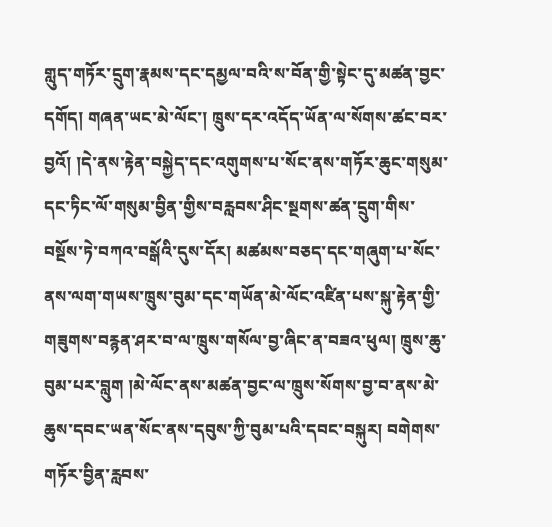གླུད་གཏོར་དྲུག་རྣམས་དང་དམྱལ་བའི་ས་བོན་གྱི་སྟེང་དུ་མཚན་བྱང་དགོད། གཞན་ཡང་མེ་ལོང་། ཁྲུས་དར་འདོད་ཡོན་ལ་སོགས་ཚང་བར་བྱའོ། །དེ་ནས་རྟེན་བསྐྱེད་དང་འགུགས་པ་སོང་ནས་གཏོར་ཆུང་གསུམ་དང་ཏིང་ལོ་གསུམ་བྱིན་གྱིས་བརླབས་ཤིང་སྔགས་ཚན་དྲུག་གིས་བསྔོས་ཏེ་བཀའ་བསྒོའི་དུས་དོར། མཚམས་བཅད་དང་གཞུག་པ་སོང་ནས་ལག་གཡས་ཁྲུས་བུམ་དང་གཡོན་མེ་ལོང་འཛིན་པས་སྐུ་རྟེན་གྱི་གཟུགས་བརྙན་ཤར་བ་ལ་ཁྲུས་གསོལ་བྱ་ཞིང་ན་བཟའ་ཕུལ། ཁྲུས་ཆུ་བུམ་པར་བླུག །མེ་ལོང་ནས་མཚན་བྱང་ལ་ཁྲུས་སོགས་བྱ་བ་ནས་མེ་ཆུས་དབང་ཡན་སོང་ནས་དབུས་ཀྱི་བུམ་པའི་དབང་བསྐུར། བགེགས་གཏོར་བྱིན་རླབས་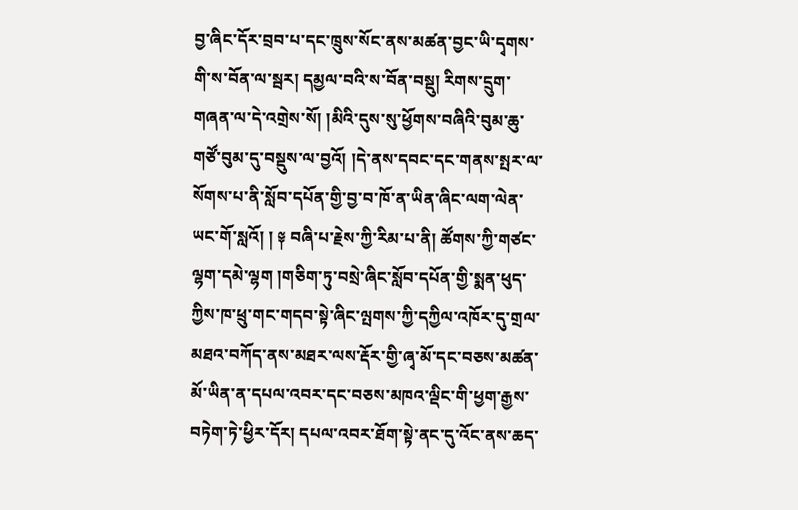བྱ་ཞིང་དོར་བྲབ་པ་དང་ཁྲུས་སོང་ནས་མཚན་བྱང་ཡི་དྭགས་གི་ས་བོན་ལ་སྦར། དམྱལ་བའི་ས་བོན་བསྡུ། རིགས་དྲུག་གཞན་ལ་དེ་འགྲེས་སོ། །མིའི་དུས་སུ་ཕྱོགས་བཞིའི་བུམ་ཆུ་གཙོ་བུམ་དུ་བསྡུས་ལ་བྱའོ། །དེ་ནས་དབང་དང་གནས་སྤར་ལ་སོགས་པ་ནི་སློབ་དཔོན་གྱི་བྱ་བ་ཁོ་ན་ཡིན་ཞིང་ལག་ལེན་ཡང་གོ་སླའོ། ། ༈ བཞི་པ་རྗེས་ཀྱི་རིམ་པ་ནི། ཚོགས་ཀྱི་གཙང་ལྷག་དམེ་ལྷག །གཅིག་ཏུ་བསྲེ་ཞིང་སློབ་དཔོན་གྱི་སྨན་ཕུད་ཀྱིས་ཁ་ཕྲུ་གང་གདབ་སྟེ་ཞིང་ལྤགས་ཀྱི་དཀྱིལ་འཁོར་དུ་གྲལ་མཐའ་བཀོད་ནས་མཐར་ལས་རྡོར་གྱི་ཞྭ་མོ་དང་བཅས་མཚན་མོ་ཡིན་ན་དཔལ་འབར་དང་བཅས་མཁའ་ལྡིང་གི་ཕྱག་རྒྱས་བཏེག་ཏེ་ཕྱིར་དོར། དཔལ་འབར་ཐོག་སྟེ་ནང་དུ་འོང་ནས་ཆད་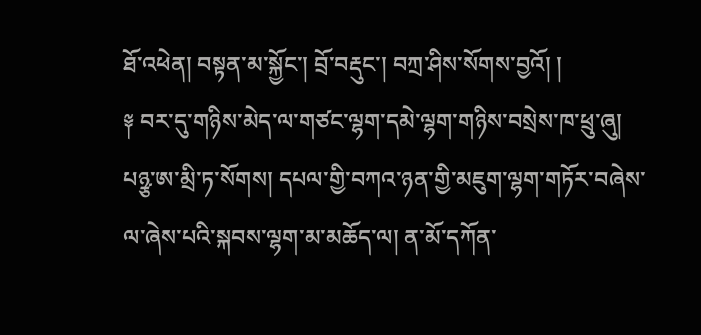ཐོ་འཕེན། བསྟན་མ་སྐྱོང་། བྲོ་བརྡུང་། བཀྲ་ཤིས་སོགས་བྱའོ། །
༈ བར་དུ་གཉིས་མེད་ལ་གཙང་ལྷག་དམེ་ལྷག་གཉིས་བསྲེས་ཁ་ཕྲུ་ཞུ། པཉྩ་ཨ་མྲི་ཏ་སོགས། དཔལ་གྱི་བཀའ་ཉན་གྱི་མཇུག་ལྷག་གཏོར་བཞེས་ལ་ཞེས་པའི་སྐབས་ལྷག་མ་མཆོད་ལ། ན་མོ་དཀོན་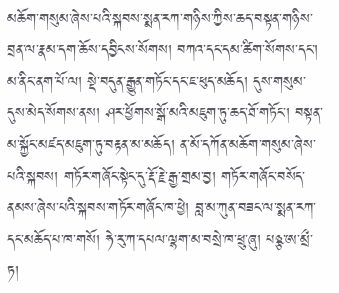མཆོག་གསུམ་ཞེས་པའི་སྐབས་སྨན་རཀ་གཉིས་ཀྱིས་ཆད་བསྟན་གཉིས་བྲན་ལ་རྣམ་དག་ཆོས་དབྱིངས་སོགས། བཀའ་དང་དམ་ཚིག་སོགས་དང་། མ་ནིང་ནག་པོ་ལ། སྡེ་བདུན་རྒྱུན་གཏོང་དང་ཇ་ཕུད་མཆོད། དུས་གསུམ་དུས་མེད་སོགས་ནས། ཤར་ཕྱོགས་སྒོ་མའི་མཇུག་ཏུ་ཆད་ཐོ་གཏོང་། བསྟན་མ་སྐྱོང་མཛད་མཇུག་ཏུ་བརྟན་མ་མཆོད། ན་མོ་དཀོན་མཆོག་གསུམ་ཞེས་པའི་སྐབས། གཏོར་གཞོང་སྟེང་དུ་རྡོ་རྗེ་རྒྱ་གྲམ་བྱ། གཏོར་གཞོང་བསོད་ནམས་ཞེས་པའི་སྐབས་གཏོར་གཞོང་ཁ་ཕྱེ། བླ་མ་ཀུན་བཟང་ལ་སྨན་རཀ་དང་མཆོད་པ་ཁ་གསོ། ཧེ་རུ་ཀ་དཔལ་ལྷག་མ་བསྲེ་ཁ་ཕྲུ་ཞུ། པཉྩ་ཨ་མྲྀ་ཏ།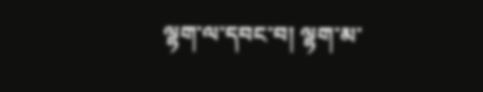ལྷག་ལ་དབང་བ། ལྷག་མ་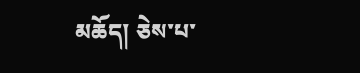མཆོད། ཅེས་པ་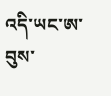འདི་ཡང་ཨ་བུས་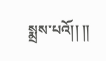སྨྲས་པའོ།། ༎